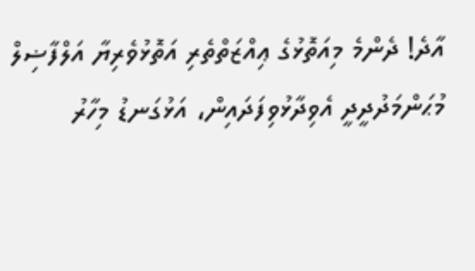އާދެ! ދެންމެ މިއަތޮޅުގެ ޢިއްޒަތްތެރި އަތޮޅުވެރިޔާ އަލްފާޟިލް މުޙަންމަދުދީދީ އެވިދާޅުވިފަދައިން، އަޅުގަނޑު މިހާރު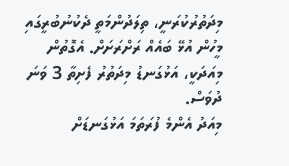މިދަތުރުކުރަނީ، ތިލަދުންމަތީ ދެކުނުބުރީގައި މީހުން އުޅޭ ބައެއް ރަށްރަށަށް. އެގޮތުން މިއަދަކީ، އަޅުގަނޑު މިދަތުރު ފެށިތާ 3 ވަނަ ދުވަސް.
މިއަދު އެންމެ ފުރަތަމަ އަޅުގަނޑަށް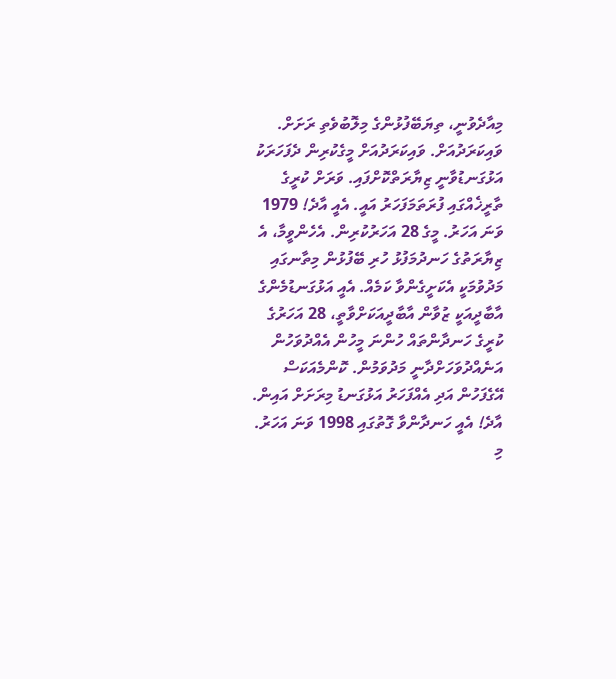މިއާދެވުނީ، ތިޔަބޭފުޅުންގެ މިލޮބުވެތި ރަށަށް. ވައިކަރަދުއަށް. ވައިކަރަދުއަށް މީގެކުރިން ދެފަހަރަކު އަޅުގަނޑުވާނީ ޒިޔާރަތްކޮށްފައި. ވަރަށް ކުރީގެ ތާރީޚެއްގައި ފުރަތަމަފަހަރު އައީ. އެއީ އާދެ! 1979 ވަނަ އަހަރު. މީގެ 28 އަހަރުކުރިން. އެހެންވީމާ، އެ ޒިޔާރަތުގެ ހަނދުމަފުޅު ހުރި ބޭފުޅުން މިތާނގައި މަދުވުމަކީ އެކަށީގެންވާ ކަމެއް. އެއީ އަޅުގަނޑުމެންގެ އާބާދީއަކީ ޒުވާން އާބާދީއަކަށްވާތީ، 28 އަހަރުގެ ކުރީގެ ހަނދާންތައް ހުންނަ މީހުން އެއްދުވަހުން އަނެއްދުވަހަށްދާނީ މަދުވަމުން. ކޮންމެއަކަސް އޭގެފަހުން އަދި އެއްފަހަރު އަޅުގަނޑު މިރަށަށް އައިން. އާދެ! އެއީ ހަނދާންވާ ގޮތުގައި 1998 ވަނަ އަހަރު.
މި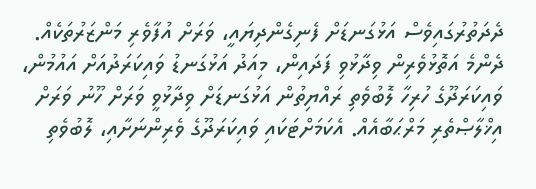ދެދަތުރުގައިވެސް އަޅުގަނޑަށް ފެނިގެންދިޔައީ، ވަރަށް އުފާވެރި މަންޒަރުތަކެއް. ދެންމެ އަތޮޅުވެރިން ވިދާޅުވި ފަދައިން، މިއަދު އަޅުގަނޑު ވައިކަރަދުއަށް އައުމުން، ވައިކަރަދޫގެ ހުރިހާ ލޮބުވެތި ރައްޔިތުން އަޅުގަނޑަށް ވިދާޅުވީ ވަރަށް ހޫނު ވަރަށް އިޚްލާޞްތެރި މަރްޙަބާއެއް. އެކަމަށްޓަކައި ވައިކަރަދޫގެ ވެރިންނަށާއި، ލޮބުވެތި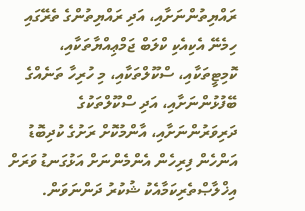ރައްޔިތުންނަށާއި، އަދި ރައްޔިތުންގެ ތެރޭގައި ހިމެނޭ އެކިއެކި ކްލަބް ޖަމްޢިއްޔާތަކާއި، ކޮމިޓީތަކާއި، ސްކޫލްތަކާއި، މި ހުރިހާ ތަނެއްގެ ބޭފުޅުންނަށާއި، އަދި ސްކޫލްތަކުގެ ދަރިވަރުންނަށާއި، އާންމުކޮށް ރަށުގެ ކުދިބޮޑު އަންހެން ފިރިހެން އެންމެންނަށް އަޅުގަނޑު ވަރަށް އިޚްލާޞްތެރިކަމާއެކު ޝުކުރު ދަންނަވަން.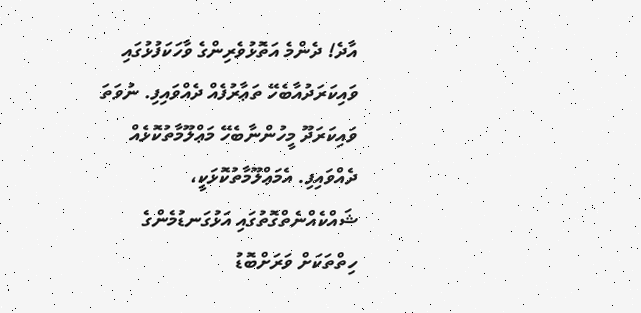އާދެ! ދެންމެ އަތޮޅުވެރިންގެ ވާހަކަފުޅުގައި ވައިކަރަދުއާބެހޭ ތަޢާރުފެއް ދެއްވައިފި. ނުވަތަ ވައިކަރަދޫ މީހުންނާބެހޭ މަޢްލޫމާތުކޮޅެއް ދެއްވައިފި. އެމަޢްލޫމާތުކޮޅަކީ، ޝައްކެއްނެތްގޮތުގައި އަޅުގަނޑުމެންގެ ހިތްތަކަށް ވަރަށްބޮޑު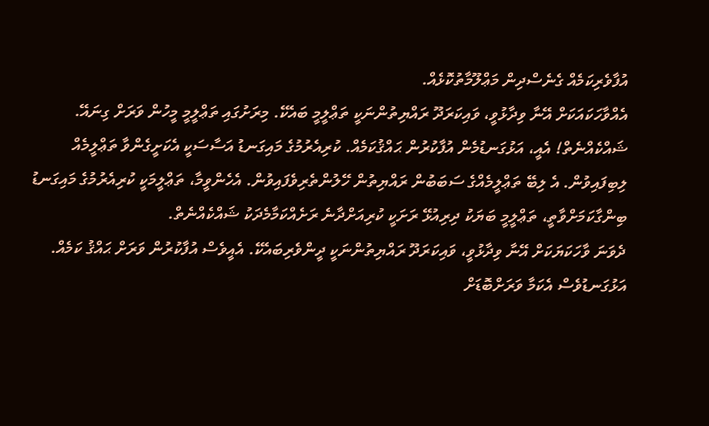އުފާވެރިކަމެއް ގެނެސްދިން މަޢްލޫމާތުކޮޅެއް.
އެއްވާހަކައަކަށް އޭނާ ވިދާޅުވީ، ވައިކަރަދޫ ރައްޔިތުންނަކީ ތަޢްލީމީ ބައެކޭ. މިރަށުގައި ތަޢްލީމީ މީހުން ވަރަށް ގިނައޭ. ޝައްކެއްނެތް! އެއީ، އަޅުގަނޑުމެން އުފާކުރުން ޙައްޤުކަމެއް. ކުރިއެރުމުގެ މައިގަނޑު އަސާސަކީ އެކަށީގެންވާ ތަޢްލީމެއް ލިބިފައިވުން. އެ ލިބޭ ތަޢްލީމެއްގެ ސަބަބުން ރައްޔިތުން ހޭލުންތެރިވެފައިވުން. އެހެންވީމާ، ތަޢްލީމަކީ ކުރިއެރުމުގެ މައިގަނޑު ބިންގާކަމަށްވާތީ، ތަޢްލީމީ ބަޔަކު ދިރިއުޅޭ ރަށަކީ ކުރިއަށްދާނެ ރަށެއްކަމާމެދަކު ޝައްކެއްނެތް.
ދެވަނަ ވާހަކަޔަކަށް އޭނާ ވިދާޅުވީ، ވައިކަރަދޫ ރައްޔިތުންނަކީ ދީންވެރިބައެކޭ. އެއީވެސް އުފާކުރުން ވަރަށް ޙައްޤު ކަމެއް. އަޅުގަނޑުވެސް އެކަމާ ވަރަށްބޮޑަށް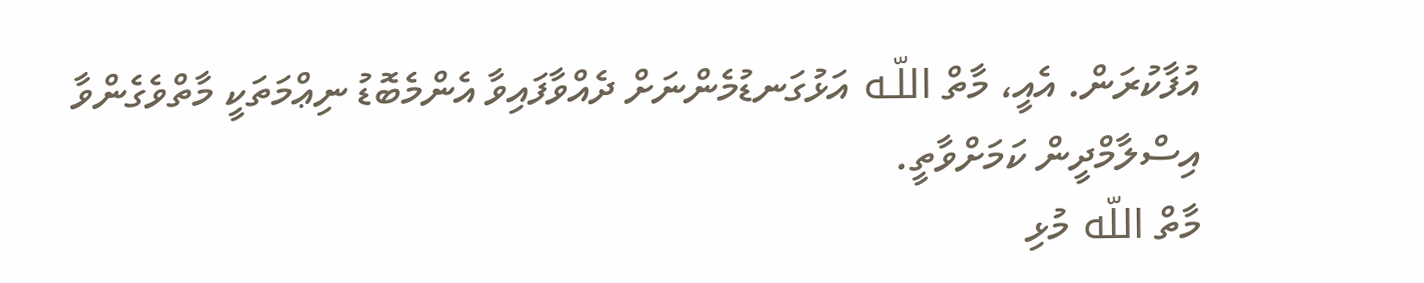އުފާކުރަން. އެއީ، މާތް اللّـه އަޅުގަނޑުމެންނަށް ދެއްވާފައިވާ އެންމެބޮޑު ނިޢްމަތަކީ މާތްވެގެންވާ އިސްލާމްދީން ކަމަށްވާތީ.
މާތް اللّه މުޅި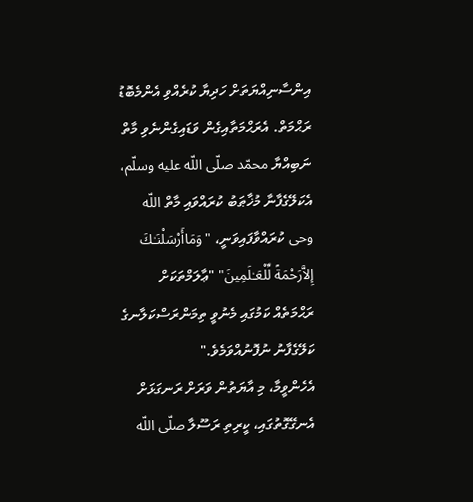އިންސާނިއްޔަތަށް ހަދިޔާ ކުރެއްވި އެންމެބޮޑު ރަޙްމަތް. އެރަޙްމަތާއިގެން ވަޑައިގެންނެވި މާތް ނަބިއްޔާ محمّد صلّى اللّه عليه وسلّم، އެކަލޭގެފާނާ މުޚާޠަބު ކުރައްވައި މާތް اللّه وحى ކުރައްވާފައިވަނީ، "وَمَاأَرْسَلْنَـٰكَ إِلاَّرَحْمَةً لِّلْعَـٰلَمِينَ" "ޢާލަމްތަކަށް ރަޙްމަތެއް ކަމުގައި މެނުވީ ތިމަންރަސްކަލާނގެ ކަލޭގެފާނު ނުފޮނުއްވަމެވެ."
އެހެންވީމާ، މި އާޔަތުން ވަރަށް ރަނގަޅަށް އެނގޭގޮތުގައި، ކީރިތި ރަސޫލާ صلّى اللّه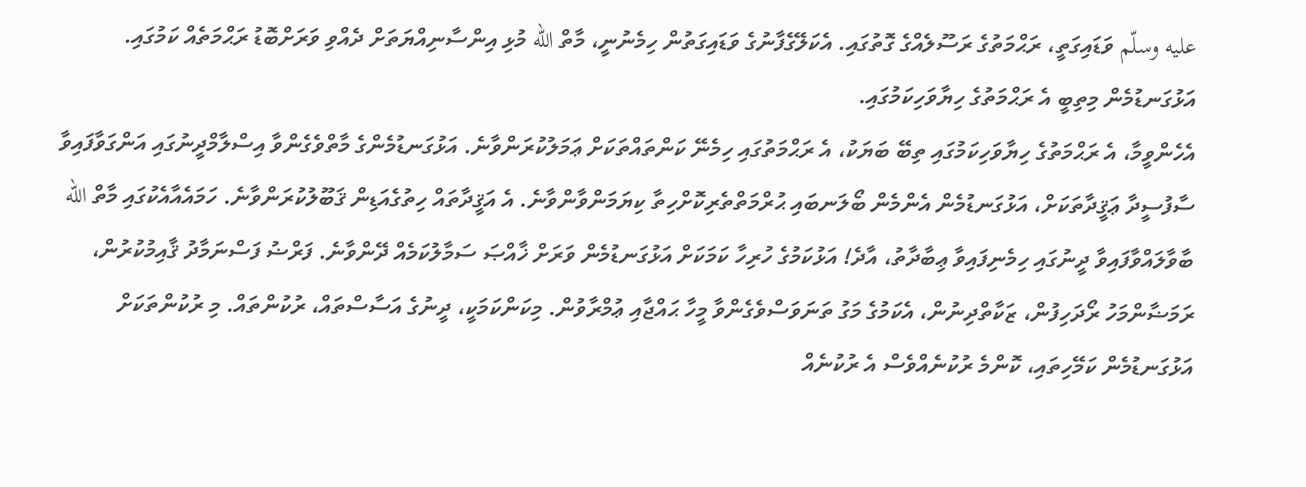عليه وسلّم ވަޑައިގަތީ، ރަޙްމަތުގެ ރަސޫލެއްގެ ގޮތުގައި. އެކަލޭގެފާނުގެ ވަޑައިގަތުން ހިމެނުނީ، މާތް اللّه މުޅި އިންސާނިއްޔަތަށް ދެއްވި ވަރަށްބޮޑު ރަޙްމަތެއް ކަމުގައި. އަޅުގަނޑުމެން މިތިބީ އެ ރަޙްމަތުގެ ހިޔާވަހިކަމުގައި.
އެހެންވީމާ، އެ ރަޙްމަތުގެ ހިޔާވަހިކަމުގައި ތިބޭ ބަޔަކު، އެ ރަޙްމަތުގައި ހިމެނޭ ކަންތައްތަކަށް ޢަމަލުކުރަންވާނެ. އަޅުގަނޑުމެންގެ މާތްވެގެންވާ އިސްލާމްދީނުގައި އަންގަވާފައިވާ ސާފުސީދާ ޢަޤީދާތަކަށް، އަޅުގަނޑުމެން އެންމެން ބޯލަނބައި ޙުރްމަތްތެރިކޮށްހިތާ ކިޔަމަންވާންވާނެ. އެ އަޤީދާތައް ހިތުގެއަޑިން ޤަބޫލުކުރަންވާނެ. ހަމައެއާއެކުގައި މާތް اللّه ބާވާލައްވާފައިވާ ދީނުގައި ހިމެނިފައިވާ ޢިބާދާތު، އާދެ! އަޅުކަމުގެ ހުރިހާ ކަމަކަށް އަޅުގަނޑުމެން ވަރަށް ޚާއްޞަ ސަމާލުކަމެއް ދޭންވާނެ. ފަރްޟު ފަސްނަމާދު ޤާއިމުކުރުން، ރަމަޟާންމަހު ރޯދަހިފުން، ޒަކާތްދިނުން، އެކަމުގެ މަގު ތަނަވަސްވެގެންވާ މީހާ ޙައްޖާއި ޢުމްރާވުން. މިކަންކަމަކީ، ދީނުގެ އަސާސްތައް، ރުކުންތައް. މި ރުކުންތަކަށް އަޅުގަނޑުމެން ކަމޭހިތައި، ކޮންމެ ރުކުނެއްވެސް އެ ރުކުނެއް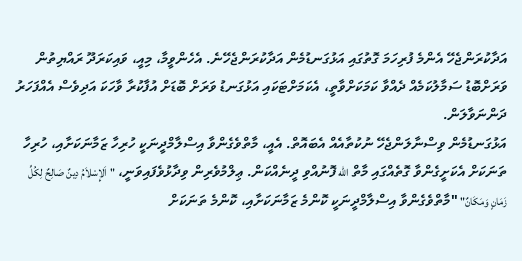އަދާކުރަންޖެހޭ އެންމެ ފުރިހަމަ ގޮތުގައި އަޅުގަނޑުމެން އަދާކުރަންޖެހޭނެ. އެހެންވީމާ، މިއީ، ވައިކަރަދޫ ރައްޔިތުން ވަރަށްބޮޑު ސަމާލުކަމެއް ދެއްވާ ކަމަކަށްވާތީ، އެކަމަށްޓަކައި އަޅުގަނޑު ވަރަށް ބޮޑަށް އުފާކުރާ ވާހަކަ އަދިވެސް އެއްފަހަރު ދަންނަވާލަން.
އަޅުގަނޑުމެން ވިސްނާލަންޖެހޭ ނުކުތާއެއް އެބައޮތް. އެއީ، މާތްވެގެންވާ އިސްލާމްދީނަކީ ހުރިހާ ޒަމާނަކަށާއި، ހުރިހާ ތަނަކަށް އެކަށީގެންވާ ގޮތެއްގައި މާތް اللّه ފޮނުއްވި ދީނެއްކަން. ޢިލްމުވެރިން ވިދާޅުވެފައިވަނީ، "اَلإِسْلاَمُ دِينٌ صَالِحٌ لِكُلِّ زَمَانٍ وَمَكَانٌ" "މާތްވެގެންވާ އިސްލާމްދީނަކީ ކޮންމެ ޒަމާނަކަށާއި، ކޮންމެ ތަނަކަށް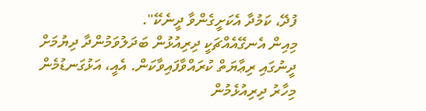ފުދޭ، ކަމުދާ އެކަށީގެންވާ ދީނެކޭ".
މިއިން އެނގޭއެއްޗަކީ ދިރިއުޅުން ބަދަލުވަމުންދާ ދިޔުމަށް ދީނުގައި ރިޢާޔަތް ކުރައްވާފައިވާކަން. އެއީ، އަޅުގަނޑުމެން މިހާރު ދިރިއުޅެމުން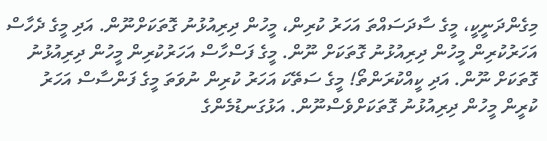މިގެންދަނީކީ، މީގެ ސާދަސައްތަ އަހަރު ކުރިން، މީހުން ދިރިއުޅުނު ގޮތަކަށްނޫން. އަދި މީގެ ދެހާސް އަހަރުކުރިން މީހުން ދިރިއުޅުނު ގޮތަކަށް ނޫން. މީގެ ފަސްހާސް އަހަރުކުރިން މީހުން ދިރިއުޅުނު ގޮތަކަށް ނޫން. އަދި ކީއްކުރަންތޯ! މީގެ ސަތޭކަ އަހަރު ކުރިން ނުވަތަ މީގެ ފަންސާސް އަހަރު ކުރީން މީހުން ދިރިއުޅުނު ގޮތަކަށްވެސްނޫން. އަޅުގަނޑުމެންގެ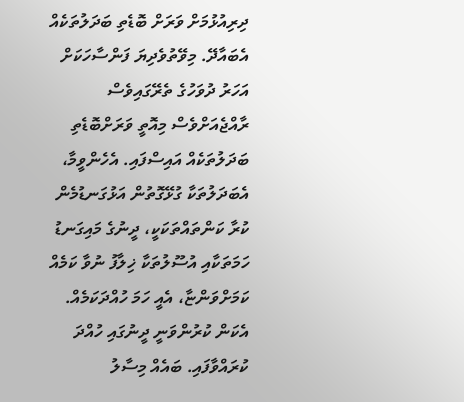ދިރިއުޅުމަށް ވަރަށް ބޮޑެތި ބަދަލުތަކެއް އެބައާދޭ. މިވޭތުވެދިޔަ ފަންސާހަކަށް އަހަރު ދުވަހުގެ ތެރޭގައިވެސް ރާއްޖެއަށްވެސް މިއޮތީ ވަރަށްބޮޑެތި ބަދަލުތަކެއް އައިސްފައި. އެހެންވީމާ، އެބަދަލުތަކާ ގުޅޭގޮތުން އަޅުގަނޑުމެން ކުރާ ކަންތައްތަކަކީ، ދީނުގެ މައިގަނޑު ހަމަތަކާއި އުސޫލުތަކާ ޚިލާފު ނުވާ ކަމެއް ކަމަށްވަންޏާ، އެއީ ހަމަ ހުއްދަކަމެއް. އެކަން ކުރުންވަނީ ދީނުގައި ހުއްދަ ކުރައްވާފައި. ބައެއް މިސާލު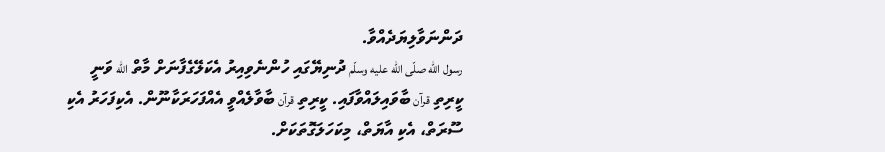ދަންނަވާލިޔަދެއްވާ.
رسول اللّه صلّى اللّه عليه وسلّم ދުނިޔޭގައި ހުންނެވިއިރު އެކަލޭގެފާނަށް މާތް اللّه ވަނީ ކީރިތި قرآن ބާވައިލައްވާފައި. ކީރިތި قرآن ބާވާލެއްވީ އެއްފަހަރަކާނޫން. އެކިފަހަރު އެކި ސޫރަތް، އެކި އާޔަތް، މިކަހަލަގޮތަކަށް.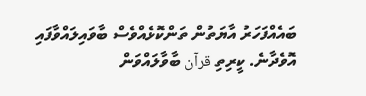ބައެއްފަހަރު އާޔަތުން ތަންކޮޅެއްވެސް ބާވައިލައްވާފައި އޮވެދާނެ. ކީރިތި قرآن ބާވާލައްވަން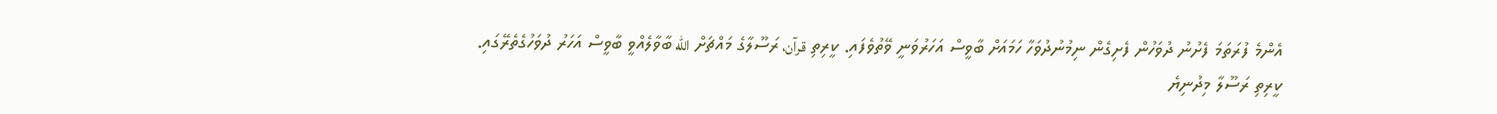އެންމެ ފުރަތަމަ ފެށުނު ދުވަހުން ފެށިގެން ނިމުނުދުވަހާ ހަމައަށް ބާވީސް އަހަރުވަނީ ވޭތުވެފައި. ކީރިތި قرآن، ރަސޫލާގެ މައްޗަށް اللّه ބާވާލެއްވީ ބާވީސް އަހަރު ދުވަހުގެތެރޭގައި.
ކީރިތި ރަސޫލާ މިދުނިޔެ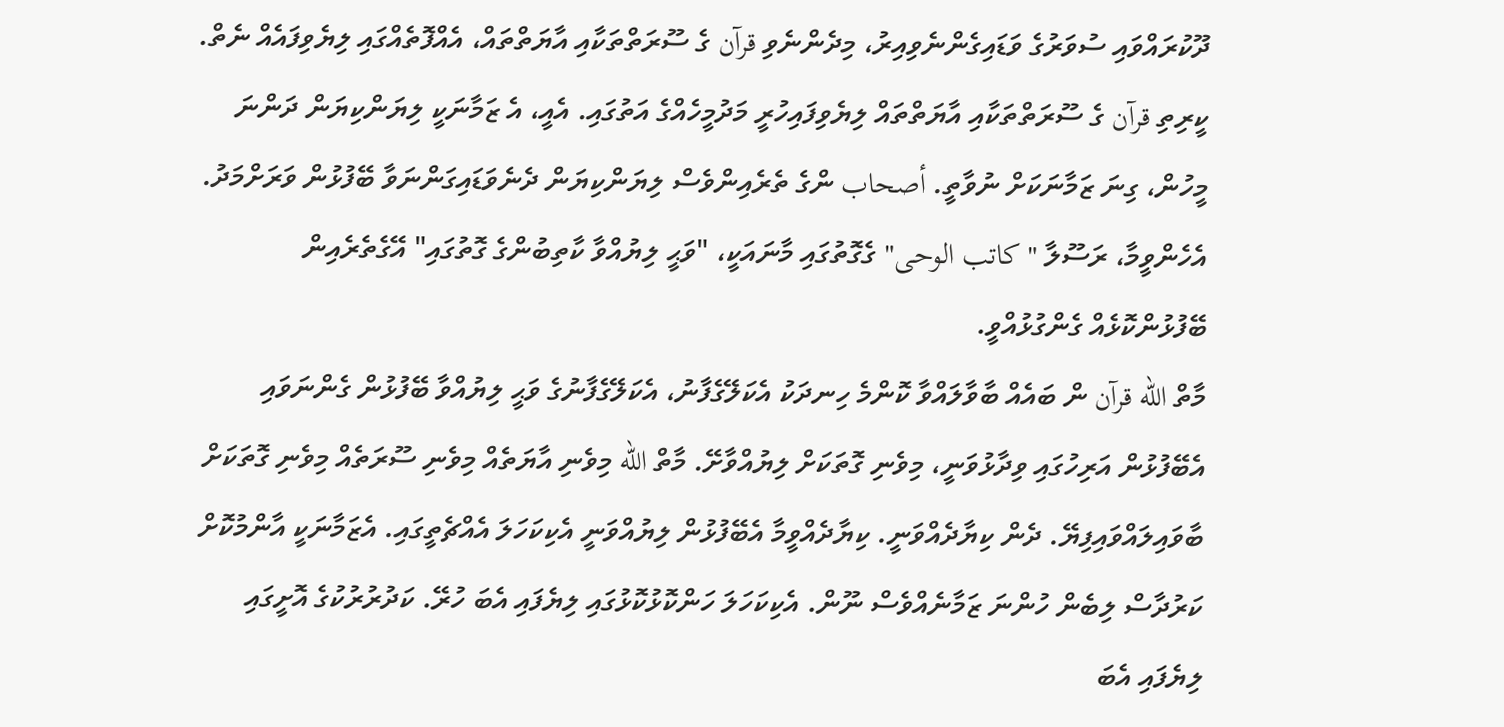ދޫކުރައްވައި ސުވަރުގެ ވަޑައިގެންނެވިއިރު، މިދެންނެވި قرآن ގެ ސޫރަތްތަކާއި އާޔަތްތައް، އެއްފޮތެއްގައި ލިޔެވިފައެއް ނެތް. ކީރިތި قرآن ގެ ސޫރަތްތަކާއި އާޔަތްތައް ލިޔެވިފައިހުރީ މަދުމީހެއްގެ އަތުގައި. އެއީ، އެ ޒަމާނަކީ ލިޔަންކިޔަން ދަންނަ މީހުން، ގިނަ ޒަމާނަކަށް ނުވާތީ. أصحاب ންގެ ތެރެއިންވެސް ލިޔަންކިޔަން ދެނެވަޑައިގަންނަވާ ބޭފުޅުން ވަރަށްމަދު. އެހެންވީމާ، ރަސޫލާ "كاتب الوحى" ގެގޮތުގައި މާނައަކީ، "ވަޙީ ލިޔުއްވާ ކާތިބުންގެ ގޮތުގައި" އޭގެތެރެއިން ބޭފުޅުންކޮޅެއް ގެންގުޅުއްވީ.
މާތް اللّه قرآن ން ބައެއް ބާވާލައްވާ ކޮންމެ ހިނދަކު އެކަލޭގެފާނު، އެކަލޭގެފާނުގެ ވަޙީ ލިޔުއްވާ ބޭފުޅުން ގެންނަވައި އެބޭފުޅުން އަރިހުގައި ވިދާޅުވަނީ، މިވެނި ގޮތަކަށް ލިޔުއްވާށޭ. މާތް اللّه މިވެނި އާޔަތެއް މިވެނި ސޫރަތެއް މިވެނި ގޮތަކަށް ބާވައިލައްވައިފިޔޭ. ދެން ކިޔާދެއްވަނީ. ކިޔާދެއްވީމާ އެބޭފުޅުން ލިޔުއްވަނީ އެކިކަހަލަ އެއްޗެތީގައި. އެޒަމާނަކީ އާންމުކޮށް ކަރުދާސް ލިބެން ހުންނަ ޒަމާނެއްވެސް ނޫން. އެކިކަހަލަ ހަންކޮޅުކޮޅުގައި ލިޔެފައި އެބަ ހުރޭ. ކަދުރުރުކުގެ އޮށީގައި ލިޔެފައި އެބަ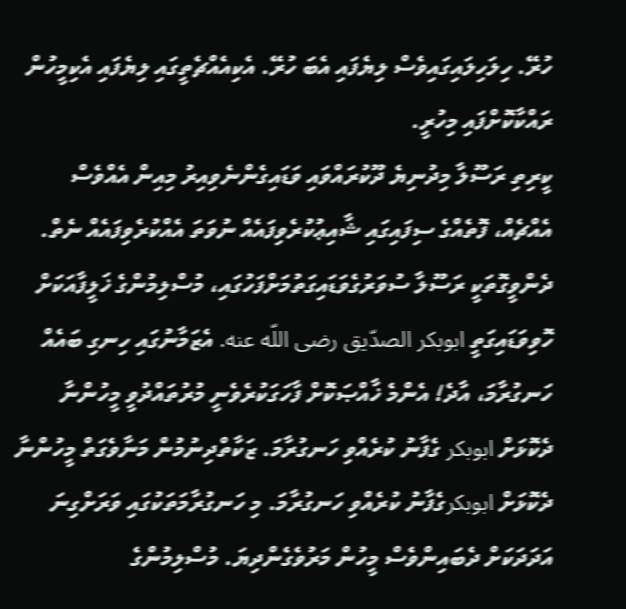ހުރޭ. ހިލަހިލައިގައިވެސް ލިޔެފައި އެބަ ހުރޭ. އެކިއެއްޗެތީގައި ލިޔެފައި އެކިމީހުން ރައްކާކޮށްފައި މިހުރީ.
ކީރިތި ރަސޫލާ މިދުނިޔެ ދޫކުރައްވައި ވަޑައިގެންނެވިއިރު މިއިން އެއްވެސް އެއްޗެއް، ފޮތެއްގެ ސިފައިގައި ޝާއިޢުކުރެވިފައެއް ނުވަތަ އެއްކުރެވިފައެއް ނެތް. ދެންވީގޮތަކީ ރަސޫލާ ސުވަރުގެވަޑައިގަތުމަށްފަހުގައި، މުސްލިމުންގެ ޚަލީފާއަކަށް ހޮވިވަޑައިގަތީ ابوبكر الصدّيق رضى اللّه عنه. އެޒަމާނުގައި ހިނގި ބައެއް ހަނގުރާމަ، އާދެ! އެންމެ ޚާއްޞަކޮށް ފާހަގަކުރެވެނީ މުރުތައްދުވީ މީހުންނާ ދެކޮޅަށް ابوبكر ގެފާނު ކުރެއްވި ހަނގުރާމަ. ޒަކާތްދިނުމުން މަނާވެގަތް މީހުންނާ ދެކޮޅަށް ابوبكرގެފާނު ކުރެއްވި ހަނގުރާމަ. މި ހަނގުރާމަތަކުގައި ވަރަށްގިނަ އަދަދަކަށް ދެބައިންވެސް މީހުން މަރުވެގެންދިޔަ. މުސްލިމުންގެ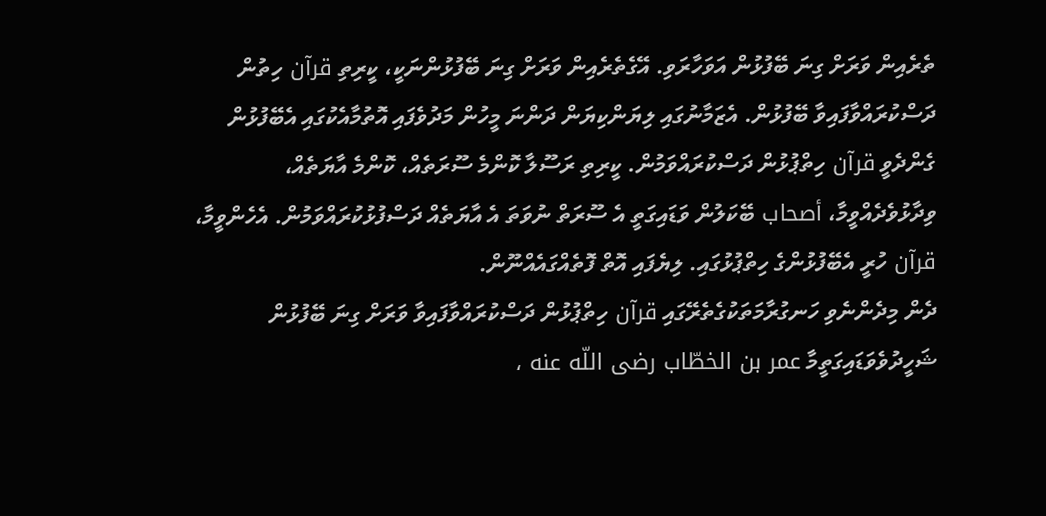ތެރެއިން ވަރަށް ގިނަ ބޭފުޅުން އަވަހާރަވި. އޭގެތެރެއިން ވަރަށް ގިނަ ބޭފުޅުންނަކީ، ކީރިތި قرآن ހިތުން ދަސްކުރައްވާފައިވާ ބޭފުޅުން. އެޒަމާނުގައި ލިޔަންކިޔަން ދަންނަ މީހުން މަދުވެފައި އޮތުމާއެކުގައި އެބޭފުޅުން ގެންދެވީ قرآن ހިތްޕުޅުން ދަސްކުރައްވަމުން. ކީރިތި ރަސޫލާ ކޮންމެ ސޫރަތެއް، ކޮންމެ އާޔަތެއް، ވިދާޅުވެދެއްވީމާ، أصحاب ބޭކަލުން ވަޑައިގަތީ އެ ސޫރަތް ނުވަތަ އެ އާޔަތެއް ދަސްފުޅުކުރައްވަމުން. އެހެންވީމާ، قرآن ހުރީ އެބޭފުޅުންގެ ހިތްޕުޅުގައި. ލިޔެފައި އޮތް ފޮތެއްގައެއްނޫން.
ދެން މިދެންނެވި ހަނގުރާމަތަކުގެތެރޭގައި قرآن ހިތްޕުޅުން ދަސްކުރައްވާފައިވާ ވަރަށް ގިނަ ބޭފުޅުން ޝަހީދުވެވަޑައިގަތީމާ عمر بن الخطّاب رضى اللّه عنه ،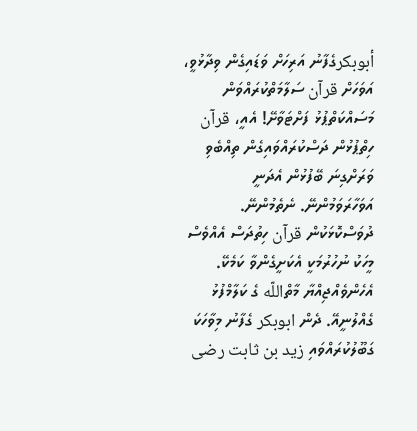أبوبكرގެފާނު އަރިހަށް ވަޑައިގެން ވިދާޅުވީ، އަވަހަށް قرآن ސަލާމަތްކުރައްވަން މަސައްކަތްޕުޅު ފަށްޓަވާށޭ! އެއީ، قرآن ހިތްޕުޅުން ދަސްކުރައްވައިގެން ތިއްބެވި ވަރަށްގިނަ ބޭފުޅުން އެދަނީ އަވަހާރަވަމުންނޭ. ނެތެމުންނޭ. ދުވަސްކޮޅަކުން قرآن ހިތުދަސް އެއްވެސް މީހަކު ނުހުރުމަކީ އެކަށީގެންވާ ކަމެކޭ. އެހެންވެއްޖިއްޔާ މާތްاللّه ގެ ކަލާމްފުޅު ގެއްލުނީއޭ. ދެން ابوبكر ގެފާނު މިވާހަކަ ގަބޫލުކުރައްވައި زيد بن ثابت رضى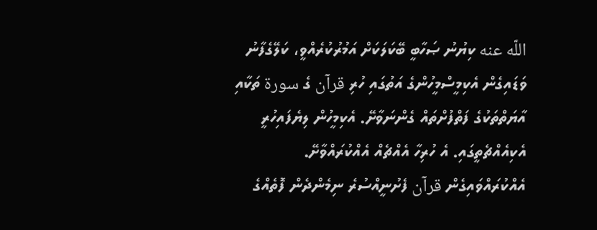اللّه عنه ކިޔުނު ޞަހާބީ ބޭކަލަކަށް އަމުރުކުރެއްވީ، ކަލޭގެފާނު ވަޑައިގެން އެކިމީސްމީހުންގެ އަތުގައި ހުރި قرآن ގެ سورة ތަކާއި އާޔަތްތަކުގެ ފަތްފުށްތައް ގެންނަވާށޭ. އެކިމީހުން ލިޔެފައިހުރީ އެކިއެއްޗެތީގައި. އެ ހުރިހާ އެއްޗެއް އެއްކުރައްވާށޭ. އެއްކުރައްވައިގެން قرآن ފެށުނީއްސުރެ ނިމެންދެން ފޮތެއްގެ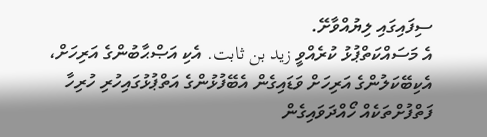ސިފައިގައި ލިޔުއްވާށޭ.
އެ މަސައްކަތްޕުޅު ކުރެއްވީ زيد بن ثابت. އެކި އަޞްޙާބުންގެ އަރިހަށް، އެކިބޭކަލުންގެ އަރިހަށް ވަޑައިގެން އެބޭފުޅުންގެ އަތްޕުޅުގައިހުރި ހުރިހާ ފަތްފުށްތަކެއް ހޯއްދަވައިގެން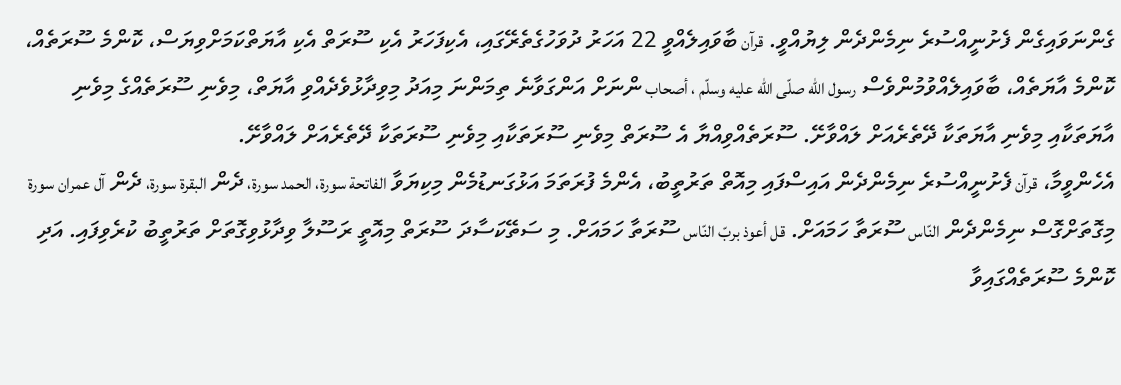ގެންނަވައިގެން ފެށުނީއްސުރެ ނިމެންދެން ލިޔުއްވީ. قرآن ބާވައިލެއްވީ 22 އަހަރު ދުވަހުގެތެރޭގައި، އެކިފަހަރު އެކި ސޫރަތް އެކި އާޔަތްކަމަށްވިޔަސް، ކޮންމެ ސޫރަތެއް، ކޮންމެ އާޔަތެއް، ބާވައިލެއްވުމުންވެސް رسول اللّه صلّى اللّه عليه وسلّم ، أصحاب ންނަށް އަންގަވާނެ ތިމަންނަ މިއަދު މިވިދާޅުވެދެއްވި އާޔަތް، މިވެނި ސޫރަތެއްގެ މިވެނި އާޔަތަކާއި މިވެނި އާޔަތަކާ ދޭތެރެއަށް ލައްވާށޭ. ސޫރަތެއްވިއްޔާ އެ ސޫރަތް މިވެނި ސޫރަތަކާއި މިވެނި ސޫރަތަކާ ދޭތެރެއަށް ލައްވާށޭ.
އެހެންވީމާ، قرآن ފެށުނީއްސުރެ ނިމެންދެން އައިސްފައި މިއޮތް ތަރުތީބު، އެންމެ ފުރަތަމަ އަޅުގަނޑުމެން މިކިޔަވާ الفاتحة سورة، الحمد سورة، ދެން البقرة سورة، ދެން آل عمران سورة މިގޮތަށްގޮސް ނިމެންދެން النّاس ސޫރަތާ ހަމައަށް. قل أعوذ بربّ النّاس ސޫރަތާ ހަމައަށް. މި ސަތޭކަސާދަ ސޫރަތް މިއޮތީ ރަސޫލާ ވިދާޅުވިގޮތަށް ތަރުތީބު ކުރެވިފައި. އަދި ކޮންމެ ސޫރަތެއްގައިވާ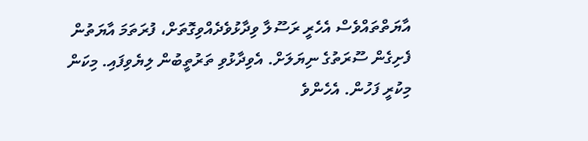އާޔަތްތައްވެސް އެހެރީ ރަސޫލާ ވިދާޅުވެދެއްވިގޮތަށް، ފުރަތަމަ އާޔަތުން ފެށިގެން ސޫރަތުގެ ނިޔަލަށް. އެވިދާޅުވި ތަރުތީބުން ލިޔެވިފައި. މިކަން މިކުރީ ފަހުން. އެހެންވެ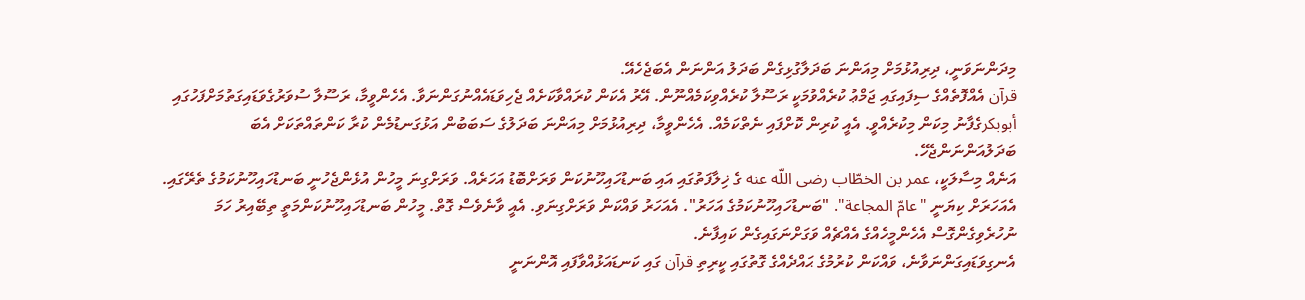މިދަންނަވަނީ، ދިރިއުޅުމަށް މިއަންނަ ބަދަލާގުޅިގެން ބަދަލު އަންނަން އެބަޖެހެއޭ.
قرآن އެއްފޮތެއްގެ ސިފައިގައި ޖަމްޢު ކުރެއްވުމަކީ ރަސޫލާ ކުރެއްވިކަމެއްނޫން. އޭރު އެކަން ކުރައްވާކަށެއް ޖެހިވަޑައެއްނުގަންނަވާ. އެހެންވީމާ، ރަސޫލާ ސުވަރުގެވަޑައިގަތުމަށްފަހުގައި أبوبكرގެފާނު މިކަން މިކުރެއްވީ. އެއީ ކުރިން ކޮށްފައި ނެތްކަމެއް. އެހެންވީމާ، ދިރިއުޅުމަށް މިއަންނަ ބަދަލުގެ ސަބަބުން އަޅުގަނޑުމެން ކުރާ ކަންތައްތަކަށް އެބަ ބަދަލުއަންނަންޖެހޭ.
އަނެއް މިސާލަކީ، عمر بن الخطّاب رضى اللّه عنه ގެ ޚިލާފަތުގައި އައި ބަނޑުހައިހޫނުކަން ވަރަށްބޮޑު އަހަރެއް. ވަރަށްގިނަ މީހުން އުޅެންޖެހުނީ ބަނޑުހައިހޫނުކަމުގެ ތެރޭގައި. އެއަހަރަށް ކިޔަނީ "عامّ المجاعة". "ބަނޑުހައިހޫނުކަމުގެ އަހަރު". އެއަހަރު ވައްކަން ވަރަށްގިނަވި. އެއީ ވާނެވެސް ގޮތް. މީހުން ބަނޑުހައިހޫނުކަންމަތީ ތިބޭއިރު ހަމަ ނުހުރެވިގެންގޮސް އެހެންމީހެއްގެ އެއްޗެއް ވަގަށްނަގައިގެން ކައިފާނެ.
އެނގިވަޑައިގަންނަވާނެ، ވައްކަން ކުރުމުގެ ޙައްދެއްގެ ގޮތުގައި ކީރިތި قرآن ގައި ކަނޑައަޅުއްވާފައި އޮންނަނީ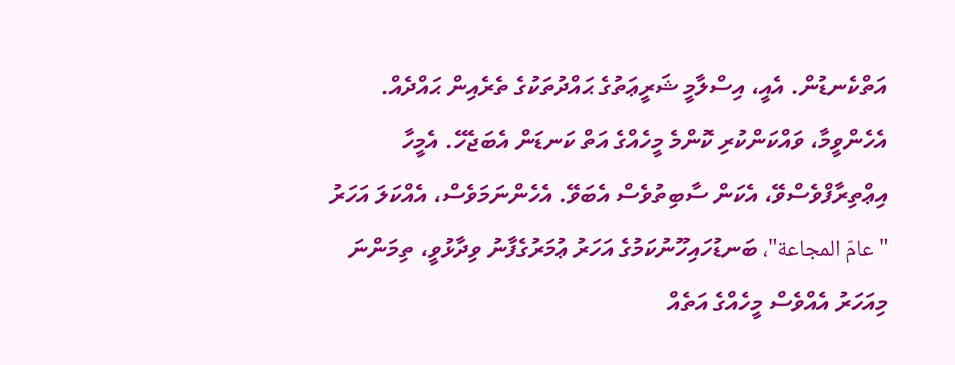އަތްކެނޑުން. އެއީ، އިސްލާމީ ޝަރީޢަތުގެ ޙައްދުތަކުގެ ތެރެއިން ޙައްދެއް. އެހެންވީމާ، ވައްކަންކުރި ކޮންމެ މީހެއްގެ އަތް ކަނޑަން އެބަޖެހޭ. އެމީހާ އިޢްތިރާފްވެސްވޭ، އެކަން ސާބިތުވެސް އެބަވޭ. އެހެންނަމަވެސް، އެއްކަލަ އަހަރު "عامّ المجاعة"، ބަނޑުހައިހޫނުކަމުގެ އަހަރު ޢުމަރުގެފާނު ވިދާޅުވީ، ތިމަންނަ މިއަހަރު އެއްވެސް މީހެއްގެ އަތެއް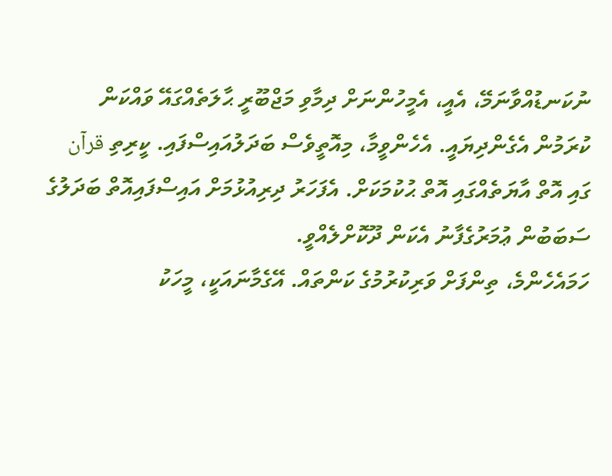ނުކަނޑުއްވާނަމޭ، އެއީ، އެމީހުންނަށް ދިމާވި މަޖްބޫރީ ޙާލަތެއްގައޭ ވައްކަން ކުރަމުން އެގެންދިޔައީ. އެހެންވީމާ، މިއޮތީވެސް ބަދަލުއައިސްފައި. ކީރިތި قرآن ގައި އޮތް އާޔަތެއްގައި އޮތް ޙުކުމަކަށް. އެފަހަރު ދިރިއުޅުމަށް އައިސްފައިއޮތް ބަދަލުގެ ސަބަބުން ޢުމަރުގެފާނު އެކަން ދޫކޮށްލެއްވީ.
ހަމައެހެންމެ، ތިންފަށް ވަރިކުރުމުގެ ކަންތައް. އޭގެމާނައަކީ، މީހަކު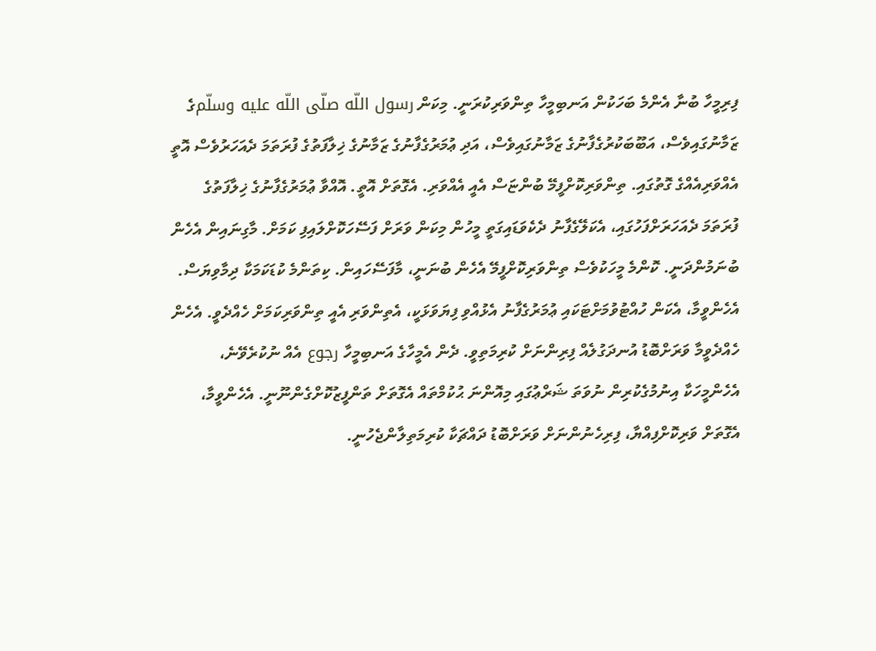ފިރިމީހާ ބުނާ އެންމެ ބަހަކުން އަނބިމީހާ ތިންވަރިކުރަނީ. މިކަން رسول اللّه صلّى اللّه عليه وسلّمގެ ޒަމާނުގައިވެސް، އަބޫބަކުރުގެފާނުގެ ޒަމާނުގައިވެސް، އަދި ޢުމަރުގެފާނުގެ ޒަމާނުގެ ޚިލާފަތުގެ ފުރަތަމަ ދެއަހަރުވެސް އޮތީ އެއްވަރިއެއްގެ ގޮތުގައި. ތިންވަރިކޮށްފީމޭ ބުންޏަސް އެއީ އެއްވަރި. އެގޮތަށް އޮތީ. އޮއްވާ ޢުމަރުގެފާނުގެ ޚިލާފަތުގެ ފުރަތަމަ ދެއަހަރަށްފަހުގައި، އެކަލޭގެފާނު ދެކެވަޑައިގަތީ މީހުން މިކަން ވަރަށް ފަސޭހަކޮށްލައިފި ކަމަށް. މާގިނައިން އެހެން ބުނަމުންދަނީ. ކޮންމެ މީހަކުވެސް ތިންވަރިކޮށްފީމޭ އެހެން ބުނަނީ، މާފަސޭހައިން. ކިތަންމެ ކުޑަކަމަކާ ދިމާވިޔަސް.
އެހެންވީމާ، އެކަން ހުއްޓުވުމަށްޓަކައި ޢުމަރުގެފާނު އެޅުއްވި ފިޔަވަޅަކީ، އެތިންވަރި އެއީ ތިންވަރިކަމަށް ހެއްދެވީ. އެހެން ހެއްދެވީމާ ވަރަށްބޮޑު އުނދަގުލެއް ފިރިންނަށް ކުރިމަތިވީ. ދެން އެމީހާގެ އަނބިމީހާ رجوع އެއް ނުކުރެވޭނެ، އެހެންމީހަކާ އިނުމުގެކުރިން ނުވަތަ ޝަރްޢުގައި މިއޮންނަ ޙުކުމްތައް އެގޮތަށް ތަންފީޒުކޮށްގެންނޫނީ. އެހެންވީމާ، އެގޮތަށް ވަރިކޮށްފިއްޔާ، ފިރިހެނުންނަށް ވަރަށްބޮޑު ދައްޗަކާ ކުރިމަތިލާންޖެހުނީ.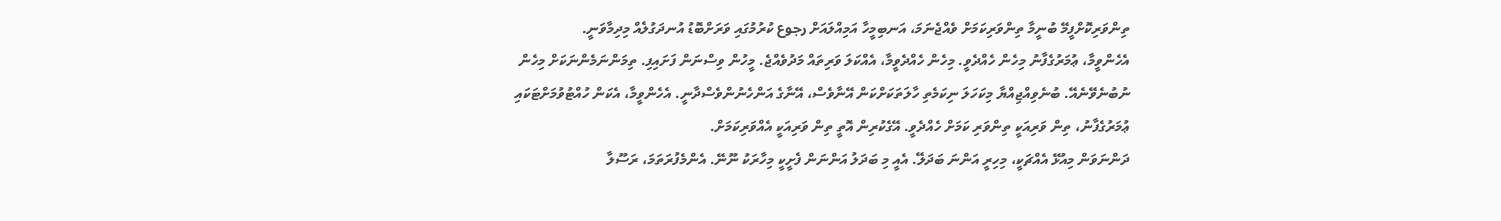ތިންވަރިކޮށްފީމޭ ބުނީމާ ތިންވަރިކަމަށް ވެއްޖެނަމަ، އަނބިމީހާ އަމިއްލައަށް رجوع ކުރުމުގައި ވަރަށްބޮޑު އުނދަގުލެއް މިދިމާވަނީ.
އެހެންވީމާ، ޢުމަރުގެފާނު މިހެން ހެއްދެވީ. މިހެން ހެއްދެވީމާ، އެއްކަލަ ވަރިތައް މަދުވެއްޖެ. މީހުން ވިސްނަން ފަށައިފި. ތިމަންނަމެންނަކަށް މިހެން ނުބުނެވޭނެއޭ. ބުނެވިއްޖިއްޔާ މިކަހަލަ ނިކަމެތި ހާލަތަކަށްކަން އޭނާވެސް، އޭނާގެ އަންހެނުންވެސްދާނީ. އެހެންވީމާ، އެކަން ހުއްޓުވުމަށްޓަކައި ޢުމަރުގެފާނު، ތިން ވަރިއަކީ ތިންވަރި ކަމަށް ހެއްދެވީ. އޭގެކުރިން އޮތީ ތިން ވަރިއަކީ އެއްވަރިކަމަށް.
ދަންނަވަން މިއުޅޭ އެއްޗަކީ، މިހިރީ އަންނަ ބަދަލޭ. އެއީ މި ބަދަލު އަންނަން ފެށީކީ މިހާރަކު ނޫނޭ. އެންމެފުރަތަމަ، ރަސޫލާ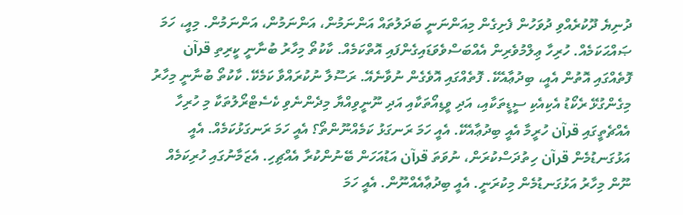ދުނިޔެ ދޫކުރެއްވި ދުވަހުން ފެށިގެން މިއަންނަނީ ބަދަލުތައް އަންނަމުން، އަންނަމުން، އަންނަމުން. މިއީ، ހަމަ ޞައްޙަކަމެއް. ހުރިހާ ޢިލްމުވެރިން އެއްބަސްވެވަޑައިގެންފައި އޮތްކަމެއް. ކާކުތޯ މިހާރު ބުނާނީ ކީރިތި قرآن ފޮތެއްގައި އޮތުން އެއީ، ބިދުޢާއެކޭ. ފޮތެއްގައި އޮވެގެން ނުވާނެއޭ. ރަސޫލާ ނުކުރައްވާ ކަމެކޭ. ކާކުތޯ ބުނާނީ މިހާރު މިގެންގުޅޭ ރެކޯޑު އެކިއެކި ސީޑީތަކާއި، އަދި ވީޑިއޯތަކާއި އަދި ނޫނީވިއްޔާ މިދެންނެވި ކެސެޓްރޯލުތަކާ މި ހުރިހާ އެއްޗެތީގައި قرآن ހުރީމާ އެއީ ބިދުޢާއެކޭ. އެއީ ހަމަ ރަނގަޅު ކަމެއްނޫންތޯ؟ އެއީ ހަމަ ރަނގަޅުކަމެއް. އެއީ އަޅުގަނޑުމެން قرآن ހިތުދަސްކުރަން، ނުވަތަ قرآن އަޑުއަހަން ބޭނުންކުރާ އެއްޗިހި. އެޒަމާނުގައި ހުރިކަމެއް ނޫން މިހާރު އަޅުގަނޑުމެން މިކުރަނީ. އެއީ ބިދުޢާއެއްނޫން. އެއީ ހަމަ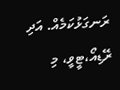ރަނގަޅުކަމެއް. އަދި ރޭޑިއޯ،ޓީވީ، މި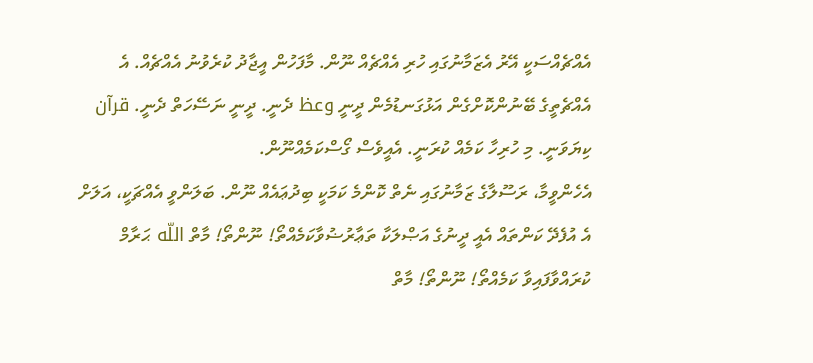އެއްޗެއްސަކީ އޭރު އެޒަމާނުގައި ހުރި އެއްޗެއް ނޫން. މާފަހުން އީޖާދު ކުރެވުނު އެއްޗެއް. އެ އެއްޗެތީގެ ބޭނުންކޮށްގެން އަޅުގަނޑުމެން ދީނީ وعظ ދެނީ. ދީނީ ނަސޭހަތް ދެނީ. قرآن ކިޔަވަނީ. މި ހުރިހާ ކަމެއް ކުރަނީ. އެއީވެސް ގޯސްކަމެއްނޫން.
އެހެންވީމާ، ރަސޫލާގެ ޒަމާނުގައި ނެތް ކޮންމެ ކަމަކީ ބިދުޢައެއް ނޫން. ބަލަންވީ އެއްޗަކީ، އަލަށް އެ އުފެދޭ ކަންތައް އެއީ ދީނުގެ އަޞްލަކާ ތަޢާރުޟުވާކަމެއްތޯ! ނޫންތޯ! މާތް اللّه ޙަރާމް ކުރައްވާފައިވާ ކަމެއްތޯ! ނޫންތޯ! މާތް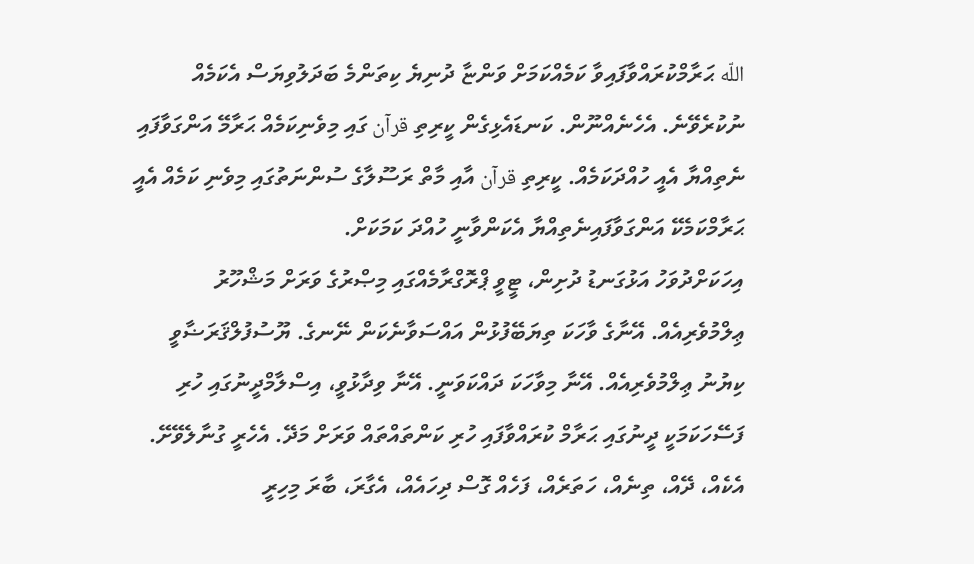اللّه ޙަރާމްކުރައްވާފައިވާ ކަމެއްކަމަށް ވަންޏާ ދުނިޔެ ކިތަންމެ ބަދަލުވިޔަސް އެކަމެއް ނުކުރެވޭނެ. އެހެނެއްނޫން. ކަނޑައެޅިގެން ކީރިތި قرآن ގައި މިވެނިކަމެއް ޙަރާމޭ އަންގަވާފައި ނެތިއްޔާ އެއީ ހުއްދަކަމެއް. ކީރިތި قرآن އާއި މާތް ރަސޫލާގެ ސުންނަތުގައި މިވެނި ކަމެއް އެއީ ޙަރާމްކަމެކޭ އަންގަވާފައިނެތިއްޔާ އެކަންވާނީ ހުއްދަ ކަމަކަށް.
އިހަކަށްދުވަހު އަޅުގަނޑު ދުށިން، ޓީވީ ޕްރޮގްރާމެއްގައި މިޞްރުގެ ވަރަށް މަޝްހޫރު ޢިލްމުވެރިއެއް. އޭނާގެ ވާހަކަ ތިޔަބޭފުޅުން އައްސަވާނެކަން ނޭނގެ. ޔޫސުފުލްޤަރަޟާވީ ކިޔުނު ޢިލްމުވެރިއެއް. އޭނާ މިވާހަކަ ދައްކަވަނީ. އޭނާ ވިދާޅުވީ، އިސްލާމްދީނުގައި ހުރި ފަސޭހަކަމަކީ ދީނުގައި ޙަރާމް ކުރައްވާފައި ހުރި ކަންތައްތައް ވަރަށް މަދޭ. އެހެރީ ގުނާލެވޭށޭ. އެކެއް، ދޭއް، ތިނެއް، ހަތަރެއް، ފަހެއް ގޮސް ދިހައެއް، އެގާރަ، ބާރަ މިހިރީ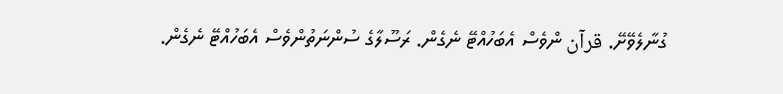ގުނާލެވޭށޭ. قرآن ންވެސް އެބަހުއްޓޭ ނެގެން. ރަސޫލާގެ ސުންނަތުންވެސް އެބަހުއްޓޭ ނެގެން.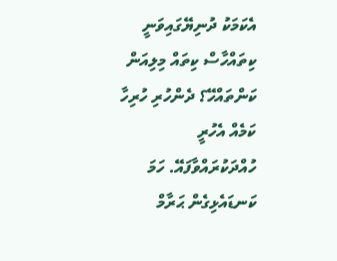އެކަމަކު ދުނިޔޭގައިވަނީ ކިތައްހާސް ކިތައް މިލިއަން ކަންތައްހޭ؟ ދެންހުރި ހުރިހާ ކަމެއް އެހުރީ ހުއްދަކުރައްވާފައޭ. ހަމަ ކަނޑައެޅިގެން ޙަރާމް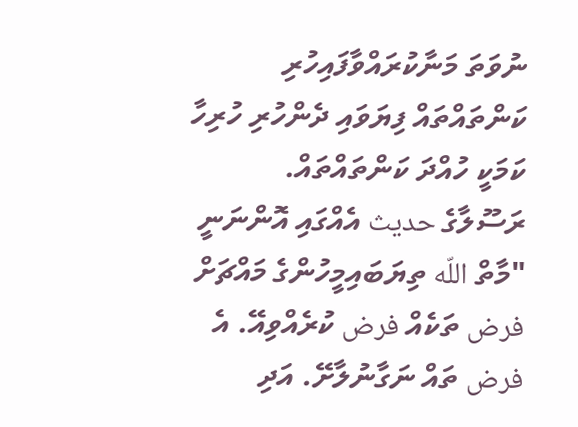ނުވަތަ މަނާކުރައްވާފައިހުރި ކަންތައްތައް ފިޔަވައި ދެންހުރި ހުރިހާ ކަމަކީ ހުއްދަ ކަންތައްތައް.
ރަސޫލާގެ حديث އެއްގައި އޮންނަނީ "މާތް اللّه ތިޔަބައިމީހުންގެ މައްޗަށް فرض ތަކެއް فرض ކުރެއްވިއޭ. އެ فرض ތައް ނަގާނުލާށޭ. އަދި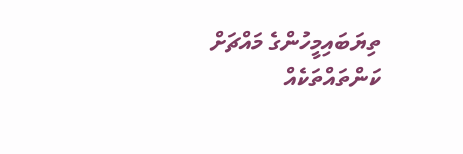ތިޔަބައިމީހުންގެ މައްޗަށް ކަންތައްތަކެއް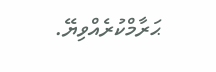ޙަރާމްކުރެއްވިޔޭ.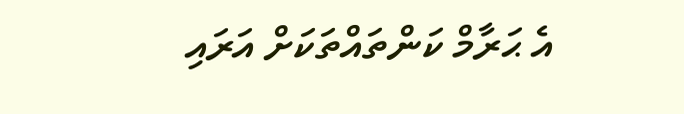އެ ޙަރާމް ކަންތައްތަކަށް އަރައި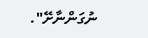ނުގަންނާށޭ".